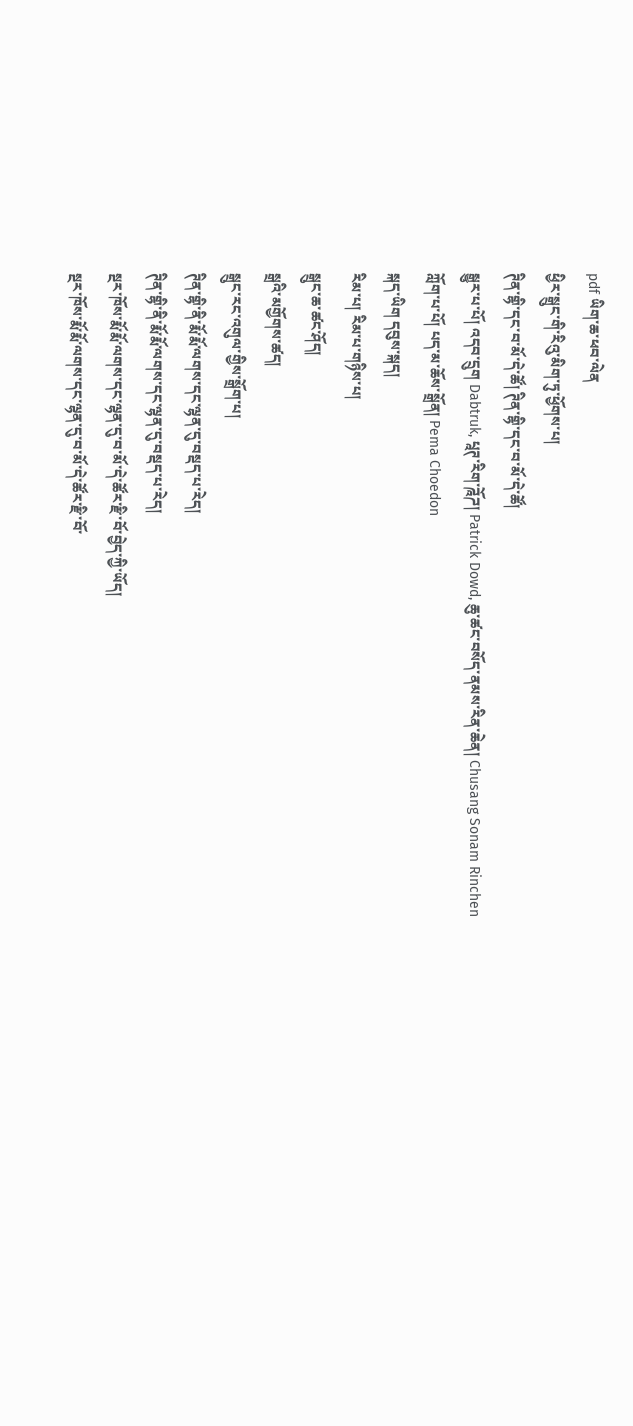pdf ཡིག་ཆ་ཕབ་ལེན
ཕྱིར་སྒྲུང་གི་རིའུ་མིག་ཏུ་ཕྱོགས་པ།
ཊིན་གྷི་དང་བ་མོ་དེ་ཚོ། ཊིན་གྷི་དང་བ་མོ་དེ་ཚོ།
སྒྱུར་པ་པོ། འདབ་དྲུག Dabtruk, པཱཊ་རིག་ཌཱོཌ། Patrick Dowd, ཆུ་ཚང་བསོད་ནམས་རིན་ཆེན། Chusang Sonam Rinchen
ཀློག་པ་པོ། པད་མ་ཆོས་སྒྲོན། Pema Choedon
སྐད་ཡིག དབུས་སྐད།
རིམ་པ། རིམ་པ་གཉིས་པ།
སྒྲུང་ཆ་ཚང་ཤོད།
སྒྲའི་མགྱོགས་ཚད།
སྒྲུང་རང་འགུལ་གྱིས་སྒྲོག་པ།
ཊིན་གྷི་ནི་རྨོ་རྨོ་ལགས་དང་ལྷན་དུ་བསྡད་པ་རེད།
ཊིན་གྷི་ནི་རྨོ་རྨོ་ལགས་དང་ལྷན་དུ་བསྡད་པ་རེད།
སྔར་ཁོས་རྨོ་རྨོ་ལགས་དང་ལྷན་དུ་བ་མོ་དེ་ཚོར་རྫི་བོ་བྱེད་ཀྱི་ཡོད།
སྔར་ཁོས་རྨོ་རྨོ་ལགས་དང་ལྷན་དུ་བ་མོ་དེ་ཚོར་རྫི་བོ་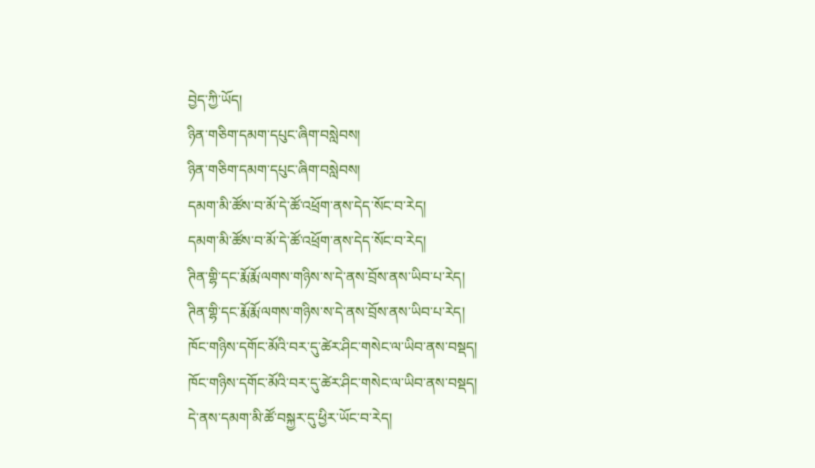བྱེད་ཀྱི་ཡོད།
ཉིན་གཅིག་དམག་དཔུང་ཞིག་བསླེབས།
ཉིན་གཅིག་དམག་དཔུང་ཞིག་བསླེབས།
དམག་མི་ཚོས་བ་མོ་དེ་ཚོ་འཕྲོག་ནས་དེད་སོང་བ་རེད།
དམག་མི་ཚོས་བ་མོ་དེ་ཚོ་འཕྲོག་ནས་དེད་སོང་བ་རེད།
ཊིན་གྷི་དང་རྨོ་རྨོ་ལགས་གཉིས་ས་དེ་ནས་བྲོས་ནས་ཡིབ་པ་རེད།
ཊིན་གྷི་དང་རྨོ་རྨོ་ལགས་གཉིས་ས་དེ་ནས་བྲོས་ནས་ཡིབ་པ་རེད།
ཁོང་གཉིས་དགོང་མོའི་བར་དུ་ཚེར་ཤིང་གསེང་ལ་ཡིབ་ནས་བསྡད།
ཁོང་གཉིས་དགོང་མོའི་བར་དུ་ཚེར་ཤིང་གསེང་ལ་ཡིབ་ནས་བསྡད།
དེ་ནས་དམག་མི་ཚོ་བསྐྱར་དུ་ཕྱིར་ཡོང་བ་རེད།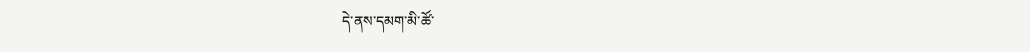དེ་ནས་དམག་མི་ཚོ་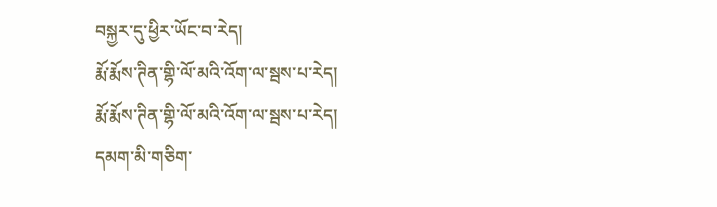བསྐྱར་དུ་ཕྱིར་ཡོང་བ་རེད།
རྨོ་རྨོས་ཊིན་གྷི་ལོ་མའི་འོག་ལ་སྦས་པ་རེད།
རྨོ་རྨོས་ཊིན་གྷི་ལོ་མའི་འོག་ལ་སྦས་པ་རེད།
དམག་མི་གཅིག་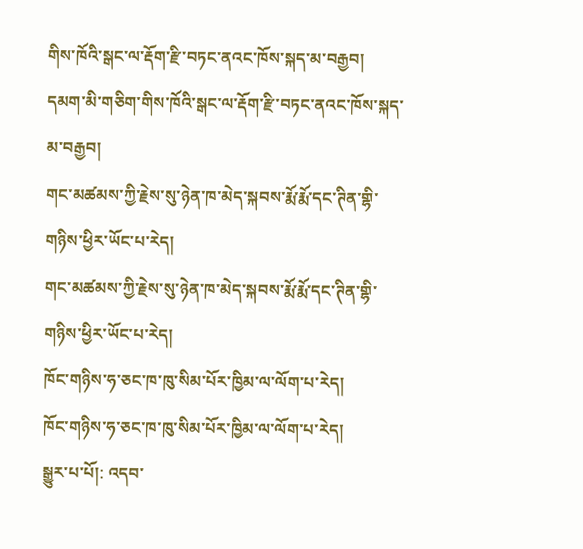གིས་ཁོའི་སྒང་ལ་རྡོག་རྫི་བཏང་ནའང་ཁོས་སྐད་མ་བརྒྱབ།
དམག་མི་གཅིག་གིས་ཁོའི་སྒང་ལ་རྡོག་རྫི་བཏང་ནའང་ཁོས་སྐད་མ་བརྒྱབ།
གང་མཚམས་ཀྱི་རྗེས་སུ་ཉེན་ཁ་མེད་སྐབས་རྨོ་རྨོ་དང་ཊིན་གྷི་གཉིས་ཕྱིར་ཡོང་པ་རེད།
གང་མཚམས་ཀྱི་རྗེས་སུ་ཉེན་ཁ་མེད་སྐབས་རྨོ་རྨོ་དང་ཊིན་གྷི་གཉིས་ཕྱིར་ཡོང་པ་རེད།
ཁོང་གཉིས་ཧ་ཅང་ཁ་ཁུ་སིམ་པོར་ཁྱིམ་ལ་ལོག་པ་རེད།
ཁོང་གཉིས་ཧ་ཅང་ཁ་ཁུ་སིམ་པོར་ཁྱིམ་ལ་ལོག་པ་རེད།
སྒྱུར་པ་པོ།: འདབ་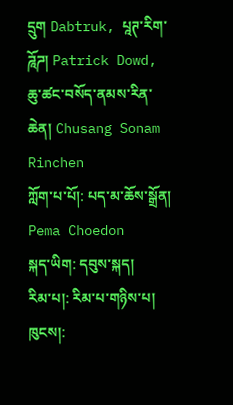དྲུག Dabtruk, པཱཊ་རིག་ཌཱོཌ། Patrick Dowd, ཆུ་ཚང་བསོད་ནམས་རིན་ཆེན། Chusang Sonam Rinchen
ཀློག་པ་པོ།: པད་མ་ཆོས་སྒྲོན། Pema Choedon
སྐད་ཡིག: དབུས་སྐད།
རིམ་པ།: རིམ་པ་གཉིས་པ།
ཁུངས།: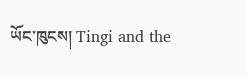ཡོང་ཁུངས། Tingi and the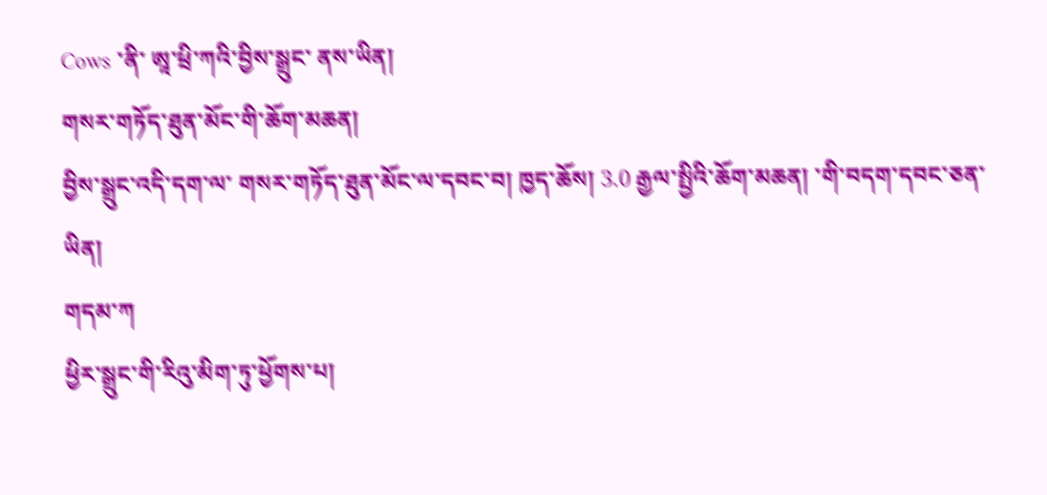Cows ་ནི་ ཨཱ་ཕྲི་ཀའི་བྱིས་སྒྲུང་ ནས་ཡིན།
གསར་གཏོད་ཐུན་མོང་གི་ཆོག་མཆན།
བྱིས་སྒྲུང་འདི་དག་ལ་ གསར་གཏོད་ཐུན་མོང་ལ་དབང་བ། ཁྱད་ཆོས། 3.0 རྒྱལ་སྤྱིའི་ཆོག་མཆན། ་གི་བདག་དབང་ཅན་ཡིན།
གདམ་ཀ
ཕྱིར་སྒྲུང་གི་རིའུ་མིག་ཏུ་ཕྱོགས་པ།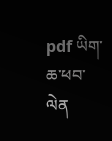pdf ཡིག་ཆ་ཕབ་ལེན